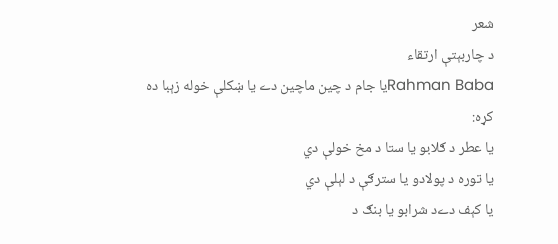شعر
د چاربېتې ارتقاء
Rahman Babaيا جام د چين ماچين دے يا ښکلې خوله زېبا ده
کړه:
يا عطر د ګلابو يا ستا د مخ خولې دي
يا توره د پولادو يا سترګې د لېلې دي
يا کېف دےد شرابو يا بنګ د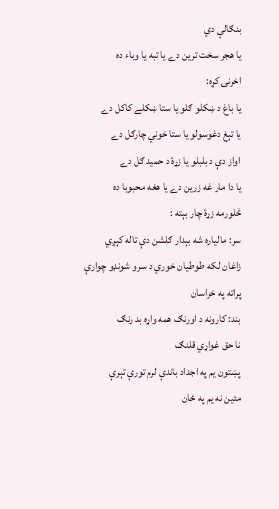بنګالې دي
يا هجر سخت ترين دے يا تبه يا وباء ده
اخرنۍ کړه:
يا باغ د ښکلو ګلو يا ستا ښکلے کاکل دے
يا تېغ دغوسولو يا ستا خوني چارګل دے
اواز دې د بلبلو يا زړۀ د حميد ګل دے
يا دا مار غه زرين دے يا هغه محبوبا ده
څلورمه زړۀ چار بېته :
سر: مالياره شه بېدار ګلشن دې تاله کېږي
زاغان لکه طوطيان خوري د سرو شونډو چوارې
پراته په خراسان
بند: کارونه د اورنګ همه واړه بد رنګ
نا حق غواړي قلنګ
پښتون يم په اجداد باندې لرم تورې تېرې
مئين نه يم په ځان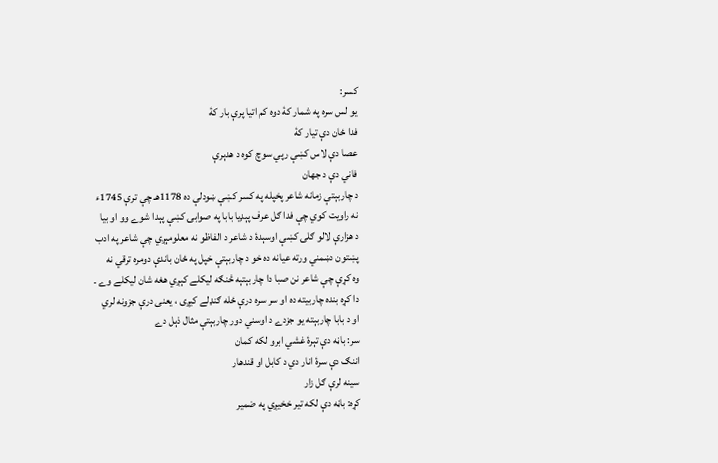کسر:
يو لس سره په شمار کۀ دوه کم اتيا پرې بار کۀ
فدا ځان دې تيار کۀ
عصا دې لاس کښې رپي سوچ کوه د هدېرې
فاني دې د جهان
د چاربېتې زمانه شاعر پخپله په کسر کښې ښودلې ده 1178هـ چې ترې 1745ء
نه راويت کوي چې فدا ګل عرف پېډيا بابا په صوابۍ کښې پېدا شوے وو او بيا
د هزارې لالو ګلۍ کښې اوسېدۀ د شاعر د الفاظو نه معلومېږي چې شاعر په ادب
پښتون دښمني ورته عيانه ده خو د چاربېتې خپل په ځان باندې دومره ترقي نه
وه کړې چې شاعر نن صبا دا چاربېتېه څنګه ليکلے کېږي هغه شان ليکلے وے ۔
دا کړه بنده چاربيته ده او سر سره درې ځله ګنډلے کيږى ، يعنى درې جزونه لري
او د بابا چاربېته يو جزدے د اوسني دور چاربېتې مثال ذېل دے
سر: باڼه دې تېرۀ غشي ابرو لکه کمان
اننګ دې سرۀ انار دي د کابل او قندهار
سينه لرې ګل زار
کړه: باڼه دې لکه تير خخيږي په ضمير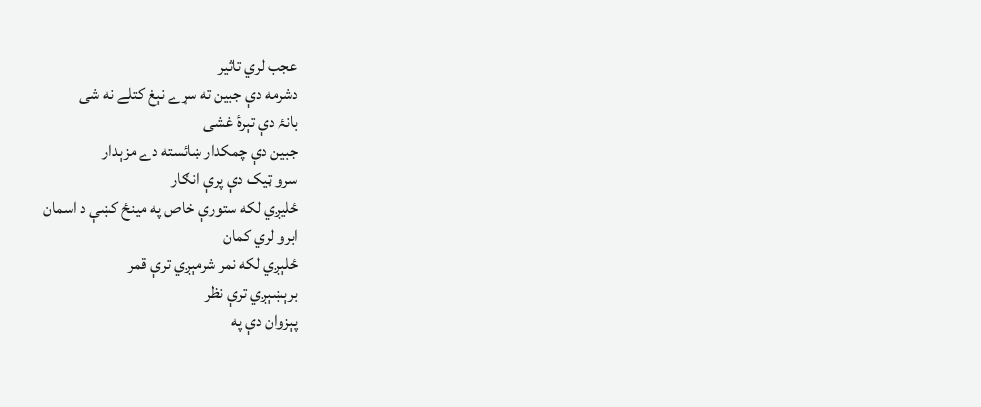عجب لري تاثير
دشرمه دې جبين ته سړے نېغ کتلے نه شی
بانۂ دې تېرۂ غشی
جبين دې چمکدار ښائسته دے مزېدار
سرو ټيک دې پرې انګار
ځليږي لکه ستورې خاص په مينځ کښې د اسمان
ابرو لري کمان
ځلېږي لکه نمر شرمېږي ترې قمر
برېښېږي ترې نظر
پېزوان دې په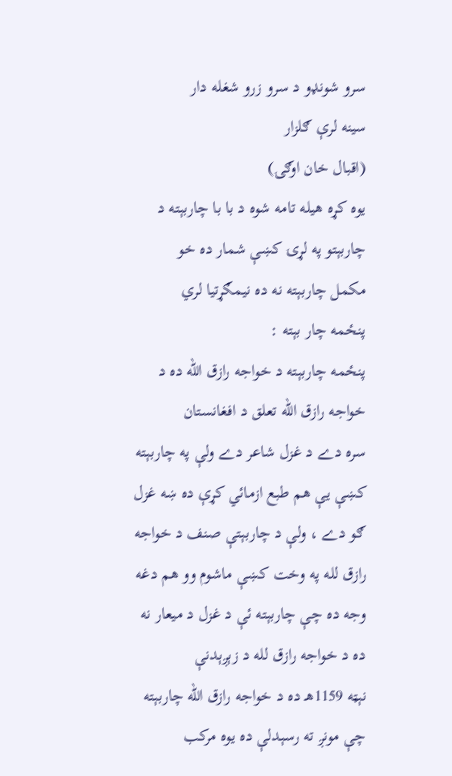سرو شونډو د سرو زرو شغله دار
سينه لرې ګلزار
(اقبال خان اوګۍ)
يوه کړه هيله تامه شوه د با با چاربېته د چاربېتو په لړۍ کښې شمار ده خو
مکمل چاربېته نه ده نيمګړتيا لري
پنځمه چار بېته :
پنځمه چاربېته د خواجه رازق الله ده د خواجه رازق الله تعلق د افغانستان
سره دے د غزل شاعر دے ولې په چاربېته کښې يې هم طبع ازمائي کړې ده ښه غزل
ګو دے ، ولې د چاربېتې صنف د خواجه رازق لله په وخت کښې ماشوم وو هم دغه
وجه ده چې چاربېته ئې د غزل د ميعار نه ده د خواجه رازق لله د زېږېدنې
نېټه 1159هـ ده د خواجه رازق الله چاربېته چې مونږ ته رسېدلې ده يوه مرکب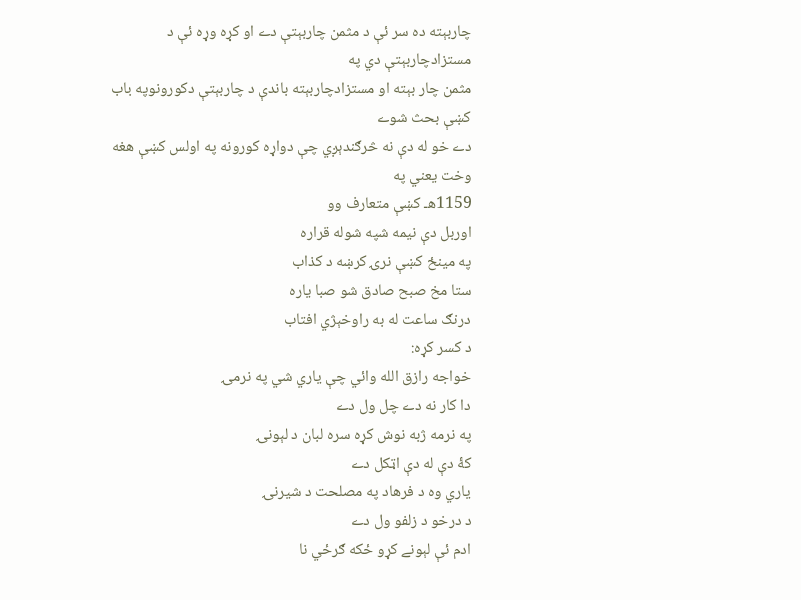چاربېته ده سر ئې د مثمن چاربېتې دے او کړه وړه ئې د مستزادچاربېتې دي په
مثمن چار بېته او مستزادچاربېته باندې د چاربېتې دکورونوپه باب کښې بحث شوے
دے خو له دې نه څرګندېږي چې دواړه کورونه په اولس کښې هغه وخت يعني په
1159هـ کښې متعارف وو
اوربل دې نيمه شپه شوله قراره
په مينځ کښې نرۍ کرښه د کذاب
ستا مخ صبح صادق شو صبا ياره
درنګ ساعت له به راوخېژي افتاب
د کسر کړه:
خواجه رازق الله وائي چې ياري شي په نرمۍ
دا کار نه دے چل ول دے
په نرمه ژبه نوش کړه سره لبان د لېونۍ
کۀ دې له دې اټکل دے
ياري وه د فرهاد په مصلحت د شيرنۍ
د درخو د زلفو ول دے
ادم ئې لېونے کړو ځکه ګرځي نا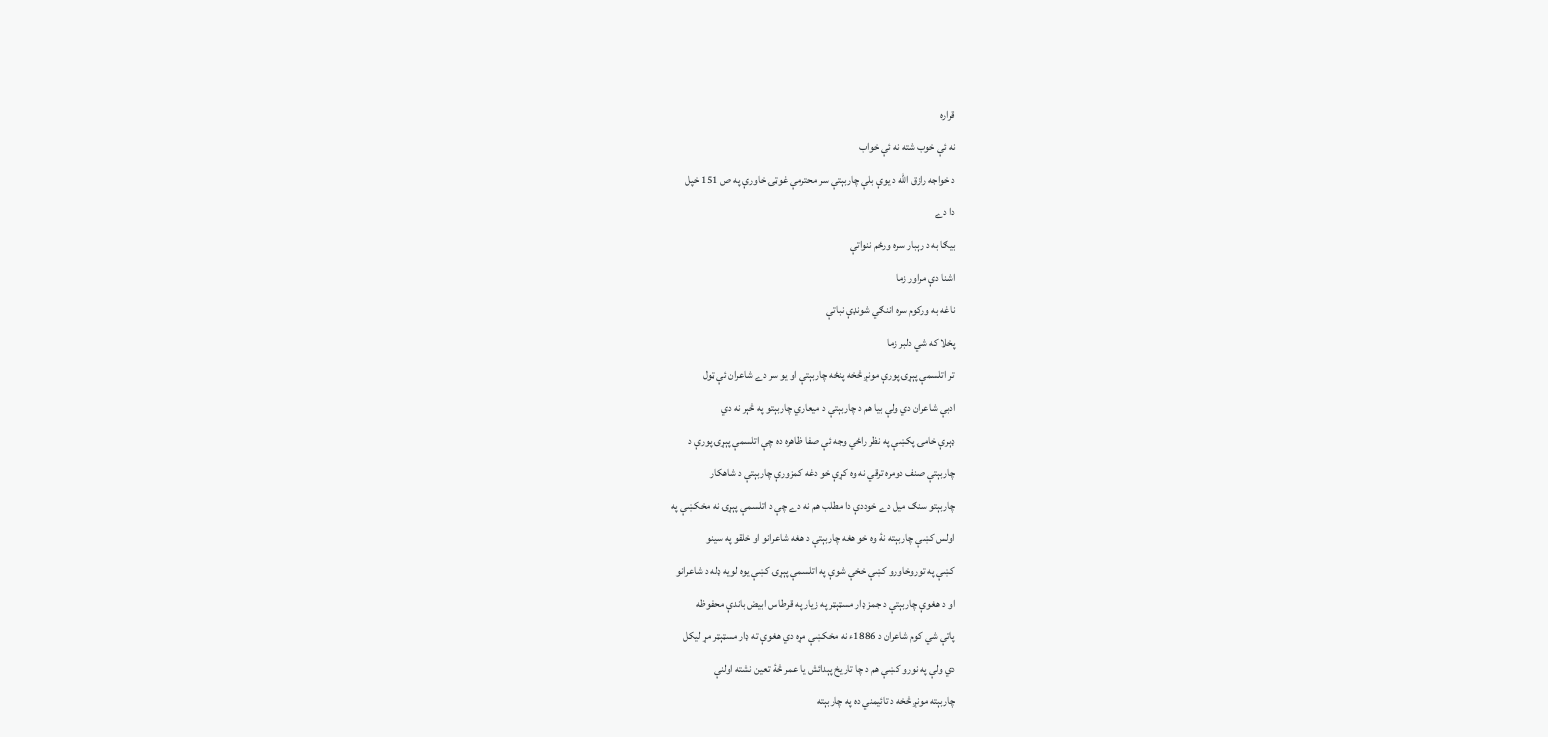قراره
نه ئې خوب شته نه ئې خواب
د خواجه رازق الله د يوې بلې چاربېتې سر محترمې غوټۍ خاورې په ص 151 خپل
دا دے
بيګا به د رېبار سره ورځم ننواتې
اشنا دې مراور زما
ناغه به ورکوم سره اننګي شونډې نباتې
پخلا که شي دلبر زما
تر اتلسمې پېړۍ پورې مونږ څخه پنځه چاربېتې او يو سر دے شاعران ئې ټول
ادبې شاعران دي ولې بيا هم د چاربېتې د ميعاري چاربېتو په څېر نه دي
ډېرې خامۍ پکښې په نظر راځي وجه ئې صفا ظاهره ده چې اتلسمې پېړۍ پورې د
چاربېتې صنف دومره ترقي نه وه کړې خو دغه کمزورې چاربېتې د شاهکار
چاربېتو سنګ ميل دے خوددې دا مطلب هم نه دے چې د اتلسمې پېړۍ نه مخکښې په
اولس کښې چاربېته نۀ وه خو هغه چاربېتې د هغه شاعرانو او خلقو په سينو
کښې په توروخاورو کښې خخې شوې په اتلسمې پېړۍ کښې يوه لويه ډله د شاعرانو
او د هغوې چاربېتې د جمز ډار مسټېټر په زيار په قرطاس ابيض باندې محفوظه
پاتې شي کوم شاعران د 1886ء نه مخکښې مړه دي هغوې ته ډار مسټېټر مړ ليکل
دي ولې په نورو کښې هم د چا تاريخ پېدائش يا عمر څۀ تعين نشته اولنې
چاربېته مونږ څخه د تائيمني ده په چاربېته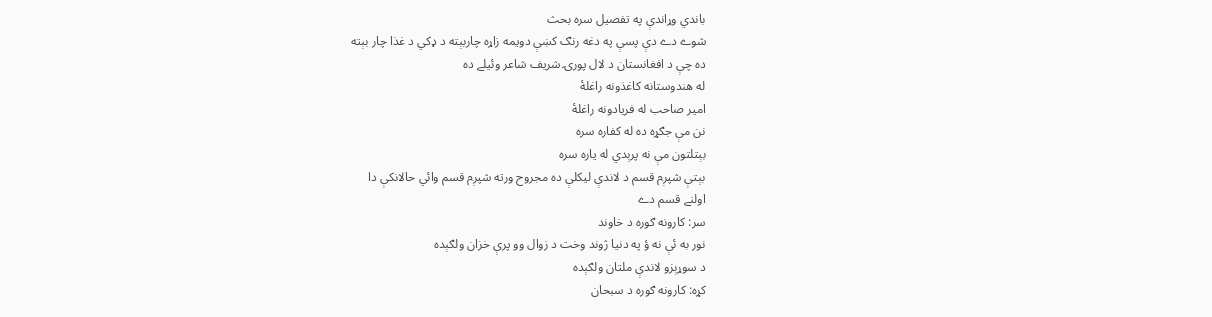باندي وړاندې په تفصيل سره بحث
شوے دے دې پسې په دغه رنګ کښې دويمه زاړه چاربېته د ډکي د غذا چار بېته
ده چې د افغانستان د لال پورۍ شريف شاعر وئيلے ده
له هندوستانه کاغذونه راغلۀ
امير صاحب له فريادونه راغلۀ
نن مې جګړه ده له کفاره سره
بېتلتون مې نه پرېدي له ياره سره
بېتې شپږم قسم د لاندې ليکلې ده مجروح ورته شپږم قسم وائي حالانکې دا
اولنے قسم دے
سر: کارونه ګوره د خاوند
نور به ئې نه ؤ په دنيا ژوند وخت د زوال وو پرې خزان ولګېده
د سوړېزو لاندې ملتان ولګېده
کړه: کارونه ګوره د سبحان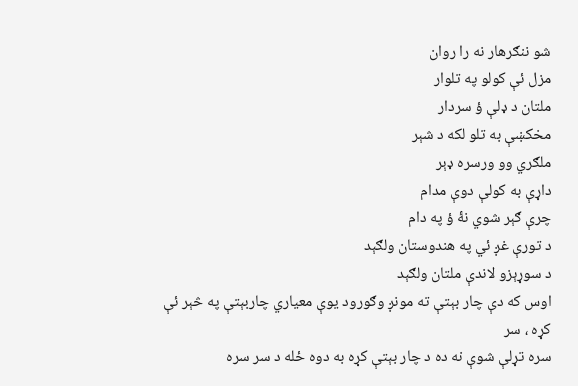شو ننګرهار نه را روان
مزل ئې کولو په تلوار
ملتان د ډلې ؤ سردار
مخکښې به تلو لکه د شېر
ملګري وو ورسره ډېر
داړې به کولې دوې مدام
چرې ګېر شوي نۀ ؤ په دام
د تورې غږ ئي په هندوستان ولګېد
د سوړېزو لاندې ملتان ولګېد
اوس که دې چار بېتې ته مونږ وګورود يوې معياري چاربېتې په څېر ئې کړه ، سر
سره تړلې شوې نه ده د چار بېتې کړه به دوه ځله د سر سره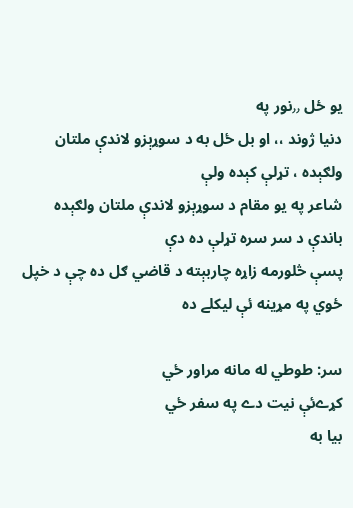يو ځل ٫٫نور په
دنيا ژوند ،، او بل ځل به د سوړېزو لاندې ملتان ولګېده ، تړلې کېده ولې
شاعر په يو مقام د سوړېزو لاندې ملتان ولګېده باندې د سر سره تړلې ده دې
پسې څلورمه زاړه چاربېته د قاضي ګل ده چې د خپل ځوي په مړينه ئې ليکلے ده

سر: طوطي له مانه مراور ځي
کړےئې نيت دے په سفر ځي
بيا به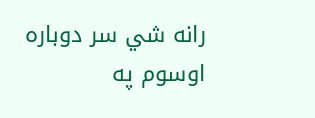رانه شي سر دوباره
اوسوم په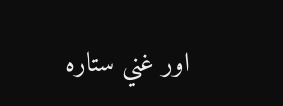اور غني ستاره